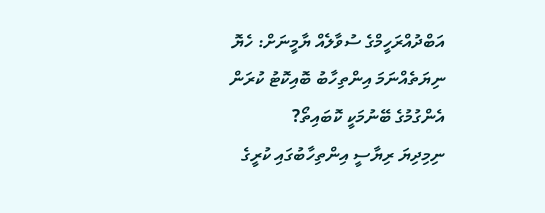އަބްދުއްރަހީމްގެ ސުވާލެއް ޔާމީނަށް: ހެޔޮ ނިޔަތެއްނަމަ އިންތިހާބު ބޮއިކޮޓު ކުރަން އެންގުމުގެ ބޭނުމަކީ ކޮބައިތޯ?
ނިމިދިޔަ ރިޔާސީ އިންތިހާބުގައި ކުރީގެ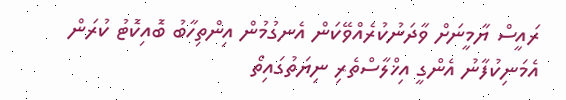ރައީސް ޔާމީނަށް ވާދަނުކުރެއްވޭކަން އެނގުމުން އިންތިހާބު ބޮއިކޮޓު ކުރަން އެމަނިކުފާނު އެންގީ އިޚްލާސްތެރި ނިޔަތުގައިތޯ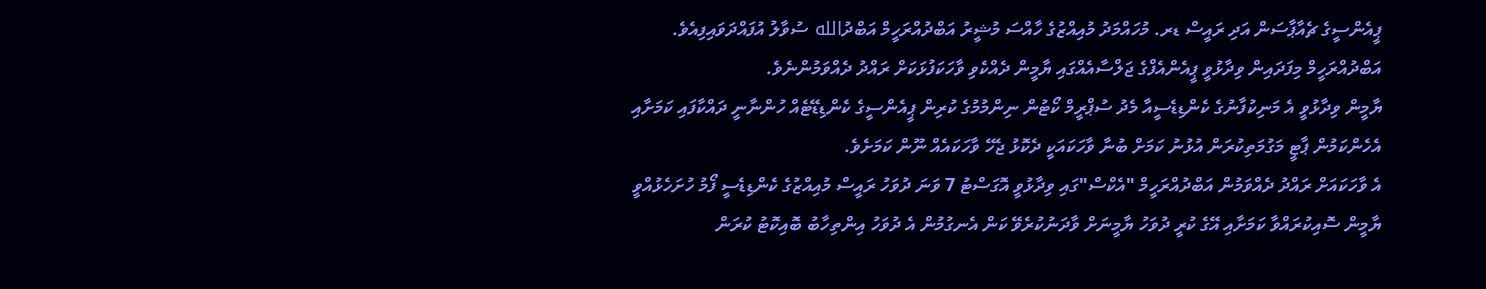ޕީއެންސީގެ ޗެއާޕާސަން އަދި ރައީސް ޑރ. މުހައްމަދު މުއިއްޒުގެ ހާއްސަ މުޝީރު އަބްދުއްރަހީމް އަބްދުالله ސުވާލު އުފައްދަވައިފިއެވެ.
އަބްދުއްރަހީމް މިފަދައިން ވިދާޅުވީ ޕީއެންއެފްގެ ޖަލްސާއެއްގައި ޔާމީން ދެއްކެވި ވާހަކަފުޅަކަށް ރައްދު ދެއްވަމުންނެވެ.
ޔާމީން ވިދާޅުވީ އެ މަނިކުފާނުގެ ކެންޑިޑެސީއާ މެދު ސުޕްރީމް ކޯޓުން ނިންމުމުގެ ކުރިން ޕީއެންސީގެ ކެންޑިޑޭޓެއް ހުންނާނީ ދައްކާފައި ކަމަށާއި އެހެންކަމުން ޕާޓީ މަގުމަތިކުރަން އުޅުނު ކަމަށް ބުނާ ވާހަކައަކީ ދެކޮޅު ޖެހޭ ވާހަކައެއް ނޫން ކަމަށެވެ.
އެ ވާހަކައަށް ރައްދު ދެއްވަމުން އަބްދުއްރަހީމް "އެކްސް"ގައި ވިދާޅުވީ އޮގަސްޓު 7 ވަނަ ދުވަހު ރައީސް މުއިއްޒުގެ ކެންޑިޑެސީ ފޯމު ހުށަހެޅުއްވީ ޔާމީން ސޮއިކުރައްވާ ކަމަށާއި އޭގެ ކުރީ ދުވަހު ޔާމީނަށް ވާދަނުކުރެވޭ ކަން އެނގުމުން އެ ދުވަހު އިންތިހާބު ބޮއިކޮޓު ކުރަން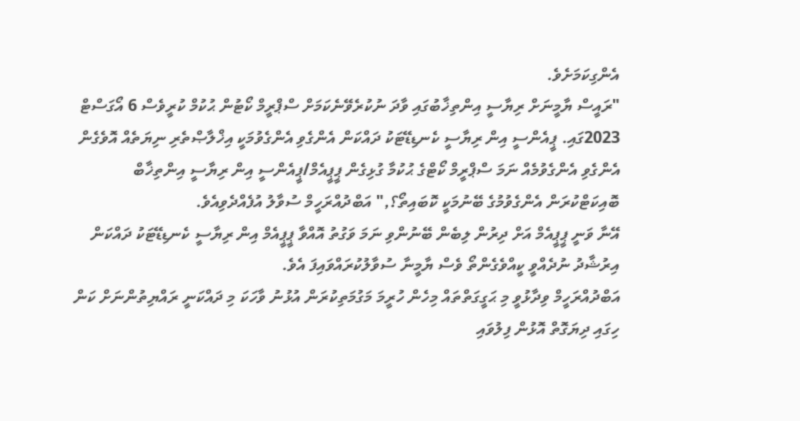އެންގިކަމަށެވެ.
"ރައީސް ޔާމީނަށް ރިޔާސީ އިންތިޚާބުގައި ވާދަ ނުކުރެވޭނެކަމަށް ސްޕްރީމް ކޯޓުން ޙުކުމް ކުރީވެސް 6 އޯގަސްޓް 2023ގައި. ޕީއެންސީ އިން ރިޔާސީ ކެނޑިޑޭޓަކު ދައްކަން އެންގެވި އެންގެވުމަކީ އިޚްލާޞްތެރި ނިޔަތެއް އޮވެގެން އެންގެވި އެންގެވުމެއް ނަމަ ސްޕްރީމް ކޯޓްގެ ޙުކުމާ ގުޅިގެން ޕީޕީއެމް/ޕީއެންސީ އިން ރިޔާސީ އިންތިޚާބް ބޮއިކަޓްކުރަން އެންގެވުމުގެ ބޭނުމަކީ ކޮބައިތޯ؟," އަބްދުއްރަހީމް ސުވާލު އުފެއްދެވިއެވެ.
އޭނާ ވަނީ ޕީޕީއެމް އަށް ދިރުން ލިބެން ބޭނުންވި ނަމަ ވަގުތު އޮއްވާ ޕީޕީއެމް އިން ރިޔާސީ ކެނޑިޑޭޓަކު ދައްކަން އިރުޝާދު ނުދެއްވީ ކީއްވެގެންތޯ ވެސް ޔާމީނާ ސުވާލުކުރައްވައިފަ އެވެ.
އަބްދުއްރަހީމް ވިދާޅުވީ މި ޙަގީގަތްތައް މިހެން ހުރީމަ މަގުމަތިކުރަން އުޅުނު ވާހަކަ މި ދައްކަނީ ރައްޔިތުންނަށް ކަން ހިގައި ދިޔަގޮތް އޮޅުން ފިލުވައި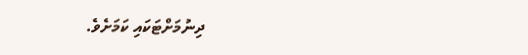ދިނުމަށްޓަކައި ކަމަށެވެ.